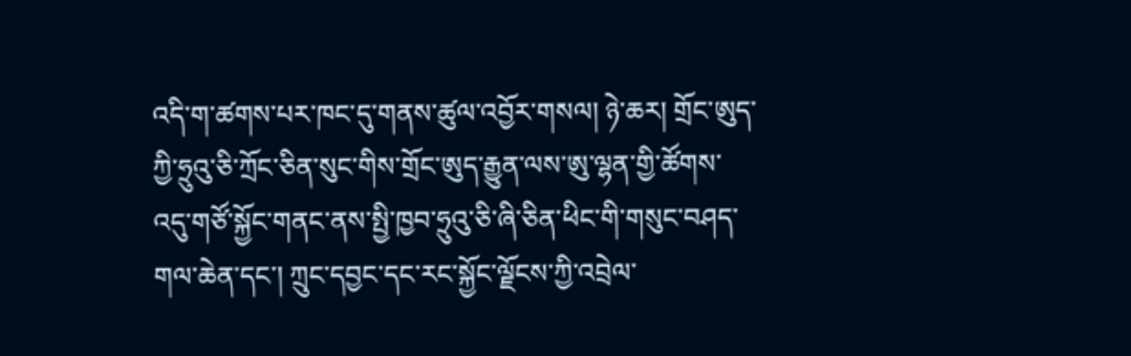འདི་ག་ཚགས་པར་ཁང་དུ་གནས་ཚུལ་འབྱོར་གསལ། ཉེ་ཆར། གྲོང་ཨུད་ཀྱི་ཧྲུའུ་ཅི་ཀྲོང་ཅིན་སུང་གིས་གྲོང་ཨུད་རྒྱུན་ལས་ཨུ་ལྷན་གྱི་ཚོགས་འདུ་གཙོ་སྐྱོང་གནང་ནས་སྤྱི་ཁྱབ་ཧྲུའུ་ཅི་ཞི་ཅིན་ཕིང་གི་གསུང་བཤད་གལ་ཆེན་དང་། ཀྲུང་དབྱང་དང་རང་སྐྱོང་ལྗོངས་ཀྱི་འབྲེལ་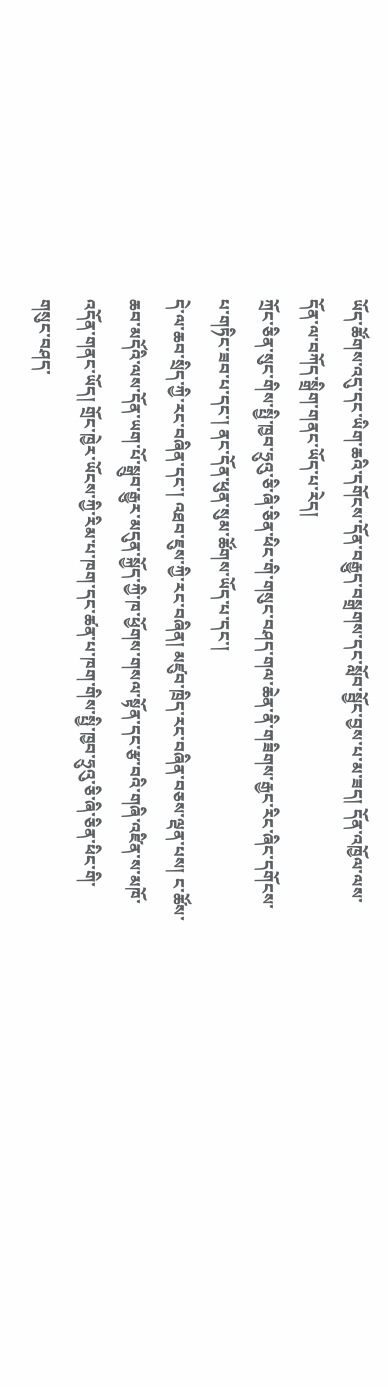ཡོད་ཚོགས་འདུ་དང་ཡིག་ཆའི་དགོངས་དོན་བརྒྱུད་བསྒྲགས་དང་སློབ་སྦྱོང་བྱས་པ་མ་ཟད། དོན་འཁྱོལ་ལས་དོན་ལ་བཀོད་སྒྲིག་གནང་ཡོད་པ་རེད།
ཀྲོང་ཅིན་སུང་གིས་སྤྱི་ཁྱབ་ཧྲུའུ་ཅི་ཞི་ཅིན་ཕིང་གི་གསུང་བཤད་གལ་ཆེན་ནི་གཟིགས་རྒྱང་རིང་ཞིང་དགོངས་པ་གཏིང་ཟབ་པ་དང་། ནང་དོན་ཕུན་སུམ་ཚོགས་ཡོད་པ་དང་།
དེ་ལ་ཆབ་སྲིད་ཀྱི་རང་བཞིན་དང་། འཐབ་ཇུས་ཀྱི་རང་བཞིན། མཛུབ་ཁྲིད་རང་བཞིན་བཅས་ལྡན་པས། ང་ཚོས་ཆབ་མདོའི་ལས་དོན་ཡག་པོ་སྒྲུབ་རྒྱུར་མདུན་སྐྱོད་ཀྱི་ཁ་ཕྱོགས་གསལ་སྟོན་དང་རྩ་བའི་གཞི་འཛིན་ས་མཁོ་འདོན་གནང་ཡོད། གྲོང་ཁྱེར་ཡོངས་ཀྱི་རིམ་པ་ཁག་དང་ཚན་པ་ཁག་གིས་སྤྱི་ཁྱབ་ཧྲུའུ་ཅི་ཞི་ཅིན་ཕིང་གི་གསུང་བཤད་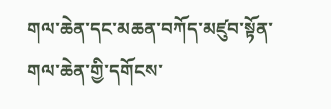གལ་ཆེན་དང་མཆན་བཀོད་མཛུབ་སྟོན་གལ་ཆེན་གྱི་དགོངས་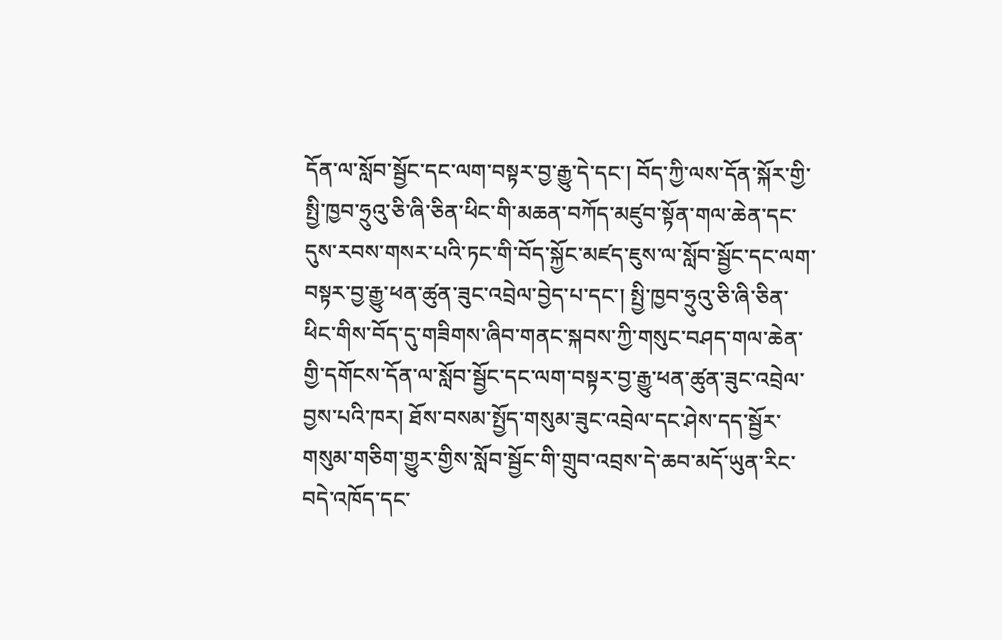དོན་ལ་སློབ་སྦྱོང་དང་ལག་བསྟར་བྱ་རྒྱུ་དེ་དང་། བོད་ཀྱི་ལས་དོན་སྐོར་གྱི་སྤྱི་ཁྱབ་ཧྲུའུ་ཅི་ཞི་ཅིན་ཕིང་གི་མཆན་བཀོད་མཛུབ་སྟོན་གལ་ཆེན་དང་དུས་རབས་གསར་པའི་ཏང་གི་བོད་སྐྱོང་མཛད་ཇུས་ལ་སློབ་སྦྱོང་དང་ལག་བསྟར་བྱ་རྒྱུ་ཕན་ཚུན་ཟུང་འབྲེལ་བྱེད་པ་དང་། སྤྱི་ཁྱབ་ཧྲུའུ་ཅི་ཞི་ཅིན་ཕིང་གིས་བོད་དུ་གཟིགས་ཞིབ་གནང་སྐབས་ཀྱི་གསུང་བཤད་གལ་ཆེན་གྱི་དགོངས་དོན་ལ་སློབ་སྦྱོང་དང་ལག་བསྟར་བྱ་རྒྱུ་ཕན་ཚུན་ཟུང་འབྲེལ་བྱས་པའི་ཁར། ཐོས་བསམ་སྤྱོད་གསུམ་ཟུང་འབྲེལ་དང་ཤེས་དད་སྦྱོར་གསུམ་གཅིག་གྱུར་གྱིས་སློབ་སྦྱོང་གི་གྲུབ་འབྲས་དེ་ཆབ་མདོ་ཡུན་རིང་བདེ་འཁོད་དང་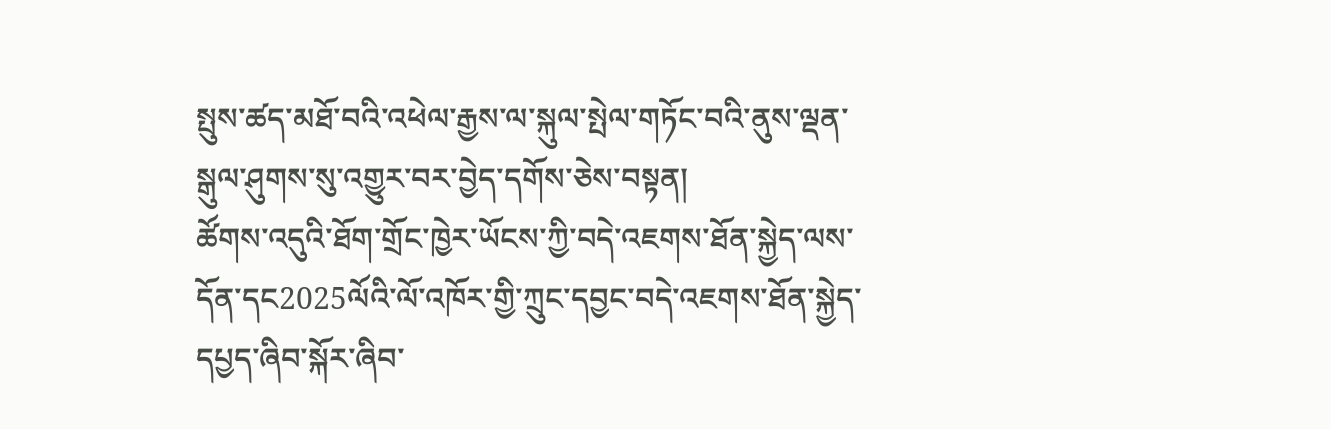སྤུས་ཚད་མཐོ་བའི་འཕེལ་རྒྱས་ལ་སྐུལ་སྤེལ་གཏོང་བའི་ནུས་ལྡན་སྒུལ་ཤུགས་སུ་འགྱུར་བར་བྱེད་དགོས་ཅེས་བསྟན།
ཚོགས་འདུའི་ཐོག་གྲོང་ཁྱེར་ཡོངས་ཀྱི་བདེ་འཇགས་ཐོན་སྐྱེད་ལས་དོན་དང2025ལོའི་ལོ་འཁོར་གྱི་ཀྲུང་དབྱང་བདེ་འཇགས་ཐོན་སྐྱེད་དཔྱད་ཞིབ་སྐོར་ཞིབ་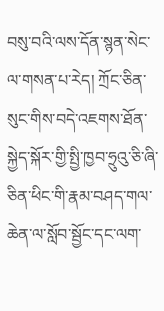བསུ་བའི་ལས་དོན་སྙན་སེང་ལ་གསན་པ་རེད། ཀྲོང་ཅིན་སུང་གིས་བདེ་འཇགས་ཐོན་སྐྱེད་སྐོར་གྱི་སྤྱི་ཁྱབ་ཧྲུའུ་ཅི་ཞི་ཅིན་ཕིང་གི་རྣམ་བཤད་གལ་ཆེན་ལ་སློབ་སྦྱོང་དང་ལག་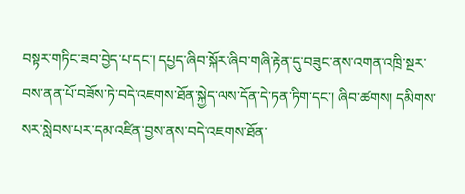བསྟར་གཏིང་ཟབ་བྱེད་པ་དང་། དཔྱད་ཞིབ་སྐོར་ཞིབ་གཞི་རྟེན་དུ་བཟུང་ནས་འགན་འཁྲི་སྔར་བས་ནན་པོ་བཟོས་ཏེ་བདེ་འཇགས་ཐོན་སྐྱེད་ལས་དོན་དེ་ཏན་ཏིག་དང་། ཞིབ་ཚགས། དམིགས་སར་སླེབས་པར་དམ་འཛིན་བྱས་ནས་བདེ་འཇགས་ཐོན་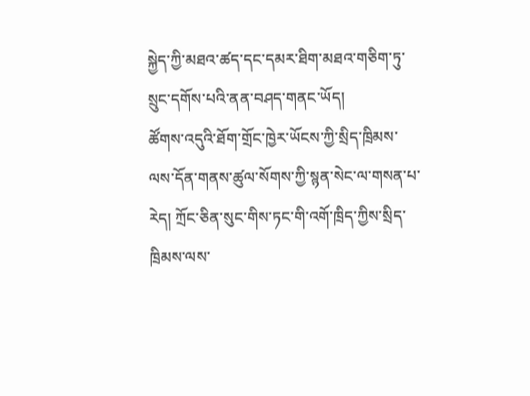སྐྱེད་ཀྱི་མཐའ་ཚད་དང་དམར་ཐིག་མཐའ་གཅིག་ཏུ་སྲུང་དགོས་པའི་ནན་བཤད་གནང་ཡོད།
ཚོགས་འདུའི་ཐོག་གྲོང་ཁྱེར་ཡོངས་ཀྱི་སྲིད་ཁྲིམས་ལས་དོན་གནས་ཚུལ་སོགས་ཀྱི་སྙན་སེང་ལ་གསན་པ་རེད། ཀྲོང་ཅིན་སུང་གིས་ཏང་གི་འགོ་ཁྲིད་ཀྱིས་སྲིད་ཁྲིམས་ལས་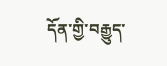དོན་གྱི་བརྒྱུད་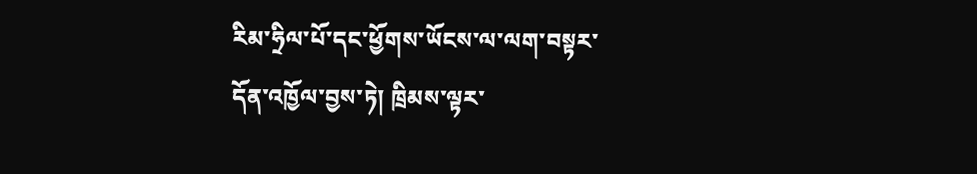རིམ་ཧྲིལ་པོ་དང་ཕྱོགས་ཡོངས་ལ་ལག་བསྟར་དོན་འཁྱོལ་བྱས་ཏེ། ཁྲིམས་ལྟར་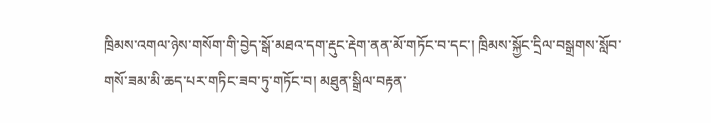ཁྲིམས་འགལ་ཉེས་གསོག་གི་བྱེད་སྒོ་མཐའ་དག་རྡུང་རྡེག་ནན་མོ་གཏོང་བ་དང་། ཁྲིམས་སྐྱོང་དྲིལ་བསྒྲགས་སློབ་གསོ་ཟམ་མི་ཆད་པར་གཏིང་ཟབ་ཏུ་གཏོང་བ། མཐུན་སྒྲིལ་བརྟན་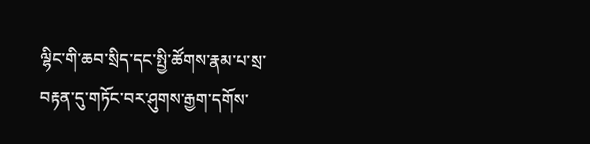ལྷིང་གི་ཆབ་སྲིད་དང་སྤྱི་ཚོགས་རྣམ་པ་སྲ་བརྟན་དུ་གཏོང་བར་ཤུགས་རྒྱག་དགོས་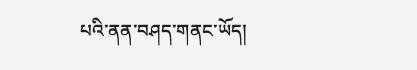པའི་ནན་བཤད་གནང་ཡོད།